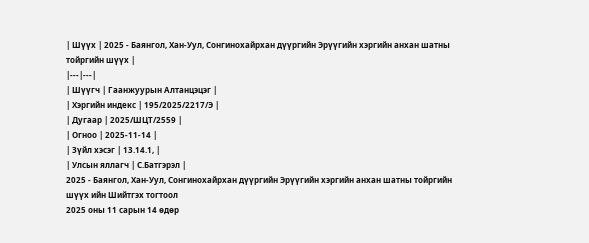| Шүүх | 2025 - Баянгол, Хан-Уул, Сонгинохайрхан дүүргийн Эрүүгийн хэргийн анхан шатны тойргийн шүүх |
|---|---|
| Шүүгч | Гаанжуурын Алтанцэцэг |
| Хэргийн индекс | 195/2025/2217/Э |
| Дугаар | 2025/ШЦТ/2559 |
| Огноо | 2025-11-14 |
| Зүйл хэсэг | 13.14.1, |
| Улсын яллагч | С.Батгэрэл |
2025 - Баянгол, Хан-Уул, Сонгинохайрхан дүүргийн Эрүүгийн хэргийн анхан шатны тойргийн шүүх ийн Шийтгэх тогтоол
2025 оны 11 сарын 14 өдөр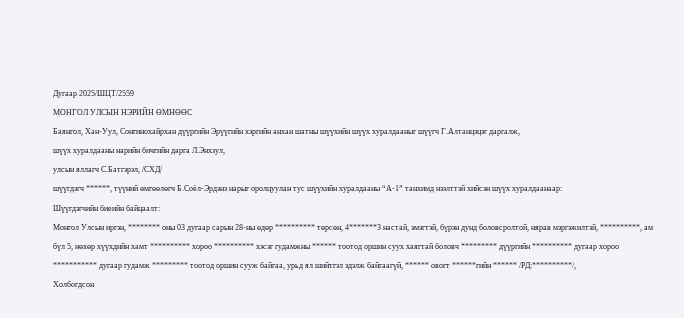Дугаар 2025/ШЦТ/2559
МОНГОЛ УЛСЫН НЭРИЙН ӨМНӨӨС
Баянгол, Хан-Уул, Сонгинохайрхан дүүргийн Эрүүгийн хэргийн анхан шатны шүүхийн шүүх хуралдааныг шүүгч Г.Алтанцэцэг даргалж,
шүүх хуралдааны нарийн бичгийн дарга Л.Энхзул,
улсын яллагч С.Батгэрэл, /СХД/
шүүгдэгч ******, түүний өмгөөлөгч Б.Соёл-Эрдэнэ нарыг оролцуулан тус шүүхийн хуралдааны “А-1” танхимд нээлттэй хийсэн шүүх хуралдаанаар:
Шүүгдэгчийн биеийн байцаалт:
Монгол Улсын иргэн, ******** оны 03 дугаар сарын 28-ны өдөр ********** төрсөн, 4*******3 настай, эмэгтэй, бүрэн дунд боловсролтой, нярав мэргэжилтэй, **********, ам бүл 5, нөхөр хүүхдийн хамт ********** хороо ********** хэсэг гудамжны ****** тоотод оршин суух хаягтай боловч ********* дүүргийн ********** дугаар хороо *********** дугаар гудамж ********* тоотод оршин сууж байгаа, урьд ял шийтгэл эдэлж байгаагүй, ****** овогт ******гийн ****** /РД:**********/,
Холбогдсон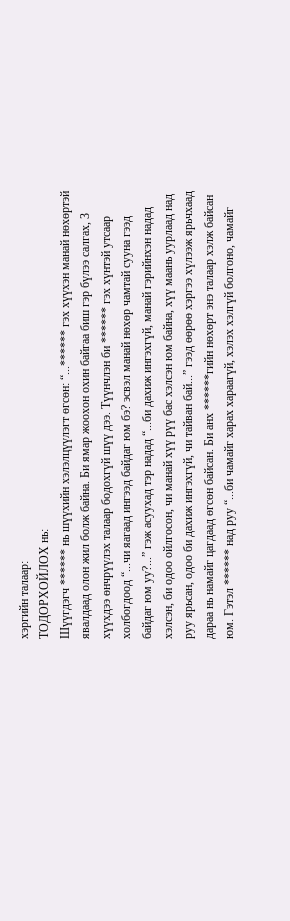хэргийн талаар:
ТОДОРХОЙЛОХ нь:
Шүүгдэгч ****** нь шүүхийн хэлэлцүүлэгт өгсөн: “...****** гэх хүүхэн манай нөхөртэй явалдаад олон жил болж байна. Би ямар жоохон охин байгаа биш гэр бүлээ салгах, 3 хүүхдээ өнчрүүлэх талаар бодохгүй шүү дээ. Түүнчлэн би ****** гэх хүнтэй утсаар холбогдоод “...чи яагаад ингээд байдаг юм бэ? эсвэл манай нөхөр чамтай сууна гээд байдаг юм уу?...” гэж асуухад тэр надад “...би дахиж ингэхгүй, манай гэрийнхэн надад хэлсэн, би одоо ойлгосон, чи манай хүү рүү бас хэлсэн юм байна, хүү маань уурлаад над руу ярьсан, одоо би дахиж ингэхгүй, чи тайван бай...” гээд өөрөө хэргээ хүлээж ярьчхаад дараа нь намайг цагдаад өгсөн байсан. Би анх ******гийн нөхөрт энэ талаар хэлж байсан юм. Гэтэл ****** над руу “...би чамайг харах хараагүй, хэлэх хэлгүй болгоно, чамайг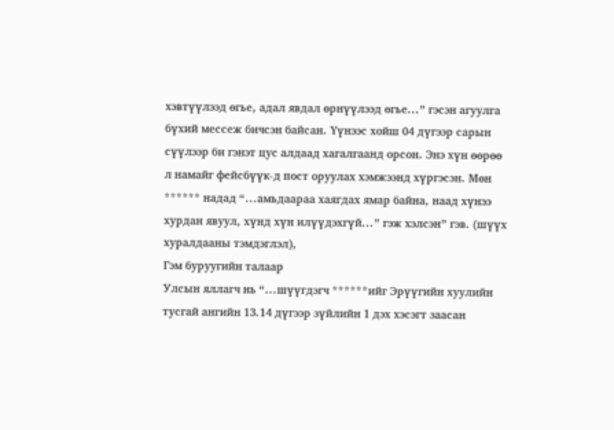хэвтүүлээд өгье, адал явдал өрнүүлээд өгье...” гэсэн агуулга бүхий мессеж бичсэн байсан. Үүнээс хойш 04 дүгээр сарын сүүлээр би гэнэт цус алдаад хагалгаанд орсон. Энэ хүн өөрөө л намайг фейсбүүк-д пост оруулах хэмжээнд хүргэсэн. Мөн ****** надад “...амьдаараа хаягдах ямар байна, наад хүнээ хурдан явуул, хүнд хүн илүүдэхгүй...” гэж хэлсэн” гэв. (шүүх хуралдааны тэмдэглэл),
Гэм буруугийн талаар
Улсын яллагч нь “...шүүгдэгч ******ийг Эрүүгийн хуулийн тусгай ангийн 13.14 дүгээр зүйлийн 1 дэх хэсэгт заасан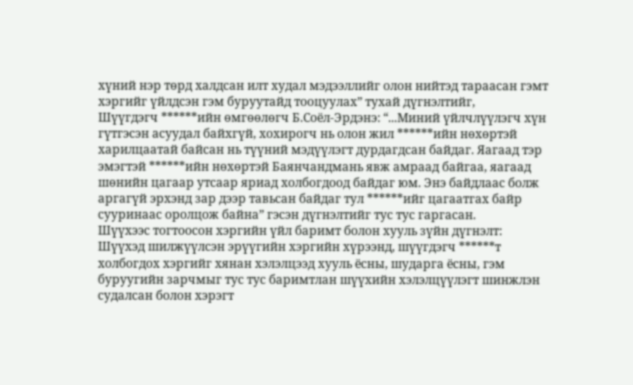хүний нэр төрд халдсан илт худал мэдээллийг олон нийтэд тараасан гэмт хэргийг үйлдсэн гэм буруутайд тооцуулах” тухай дүгнэлтийг,
Шүүгдэгч ******ийн өмгөөлөгч Б.Соёл-Эрдэнэ: “...Миний үйлчлүүлэгч хүн гүтгэсэн асуудал байхгүй, хохирогч нь олон жил ******ийн нөхөртэй харилцаатай байсан нь түүний мэдүүлэгт дурдагдсан байдаг. Яагаад тэр эмэгтэй ******ийн нөхөртэй Баянчандмань явж амраад байгаа, яагаад шөнийн цагаар утсаар яриад холбогдоод байдаг юм. Энэ байдлаас болж аргагүй эрхэнд зар дээр тавьсан байдаг тул ******ийг цагаатгах байр сууринаас оролцож байна” гэсэн дүгнэлтийг тус тус гаргасан.
Шүүхээс тогтоосон хэргийн үйл баримт болон хууль зүйн дүгнэлт:
Шүүхэд шилжүүлсэн эрүүгийн хэргийн хүрээнд, шүүгдэгч ******т холбогдох хэргийг хянан хэлэлцээд хууль ёсны, шударга ёсны, гэм буруугийн зарчмыг тус тус баримтлан шүүхийн хэлэлцүүлэгт шинжлэн судалсан болон хэрэгт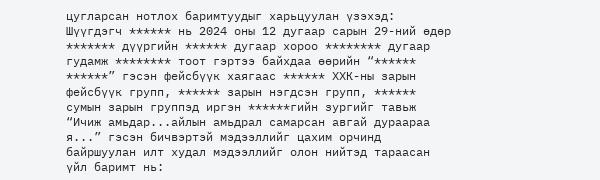цугларсан нотлох баримтуудыг харьцуулан үзэхэд:
Шүүгдэгч ****** нь 2024 оны 12 дугаар сарын 29-ний өдөр ******* дүүргийн ****** дугаар хороо ******** дугаар гудамж ******** тоот гэртээ байхдаа өөрийн “****** ******” гэсэн фейсбүүк хаягаас ****** ХХК-ны зарын фейсбүүк групп, ****** зарын нэгдсэн групп, ****** сумын зарын группэд иргэн ******гийн зургийг тавьж “Ичиж амьдар...айлын амьдрал самарсан авгай дураараа я...” гэсэн бичвэртэй мэдээллийг цахим орчинд байршуулан илт худал мэдээллийг олон нийтэд тараасан үйл баримт нь: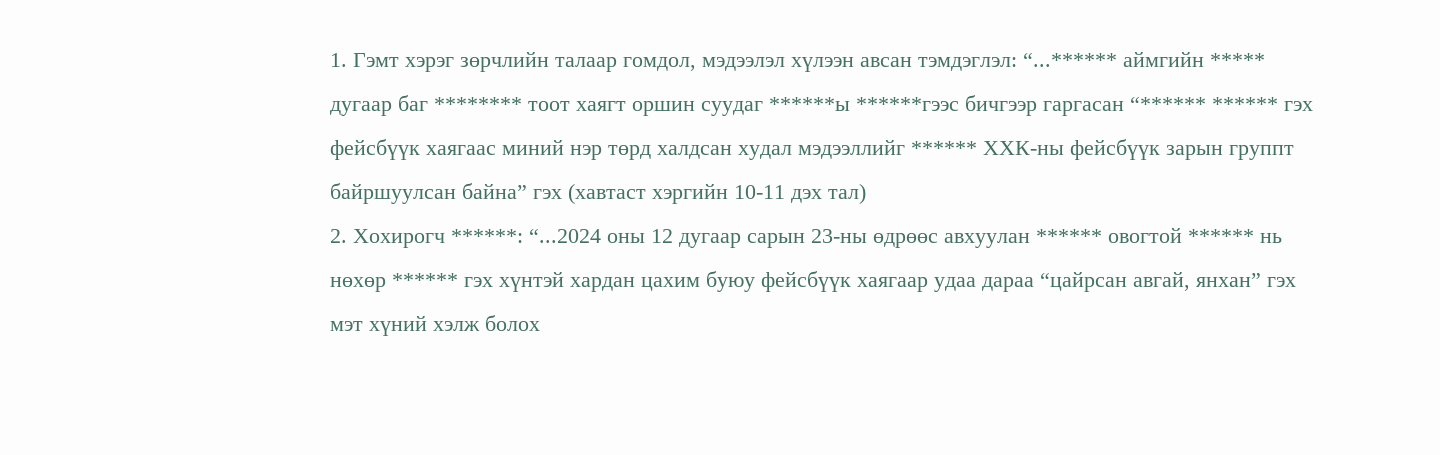1. Гэмт хэрэг зөрчлийн талаар гомдол, мэдээлэл хүлээн авсан тэмдэглэл: “...****** аймгийн ***** дугаар баг ******** тоот хаягт оршин суудаг ******ы ******гээс бичгээр гаргасан “****** ****** гэх фейсбүүк хаягаас миний нэр төрд халдсан худал мэдээллийг ****** ХХК-ны фейсбүүк зарын группт байршуулсан байна” гэх (хавтаст хэргийн 10-11 дэх тал)
2. Хохирогч ******: “...2024 оны 12 дугаар сарын 23-ны өдрөөс авхуулан ****** овогтой ****** нь нөхөр ****** гэх хүнтэй хардан цахим буюу фейсбүүк хаягаар удаа дараа “цайрсан авгай, янхан” гэх мэт хүний хэлж болох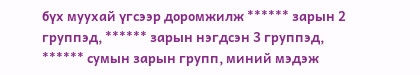бүх муухай үгсээр доромжилж ****** зарын 2 группэд, ****** зарын нэгдсэн 3 группэд, ****** сумын зарын групп, миний мэдэж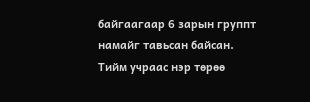байгаагаар 6 зарын группт намайг тавьсан байсан. Тийм учраас нэр төрөө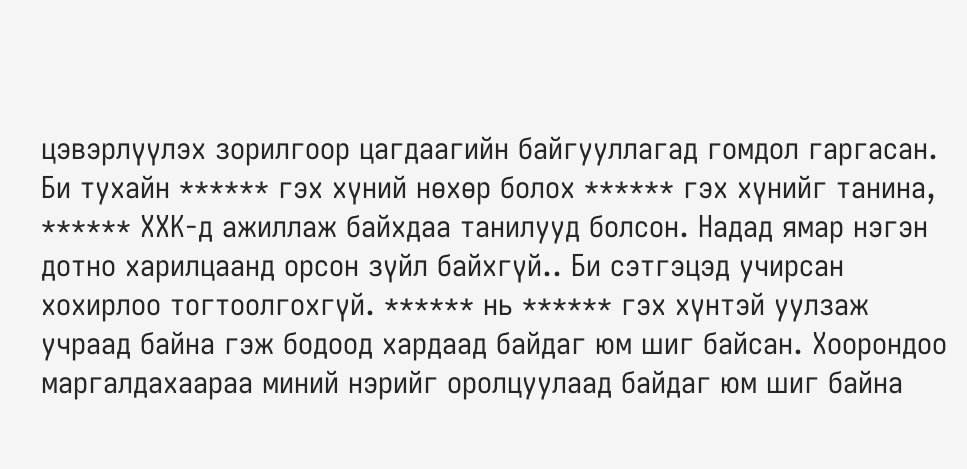цэвэрлүүлэх зорилгоор цагдаагийн байгууллагад гомдол гаргасан. Би тухайн ****** гэх хүний нөхөр болох ****** гэх хүнийг танина, ****** ХХК-д ажиллаж байхдаа танилууд болсон. Надад ямар нэгэн дотно харилцаанд орсон зүйл байхгүй.. Би сэтгэцэд учирсан хохирлоо тогтоолгохгүй. ****** нь ****** гэх хүнтэй уулзаж учраад байна гэж бодоод хардаад байдаг юм шиг байсан. Хоорондоо маргалдахаараа миний нэрийг оролцуулаад байдаг юм шиг байна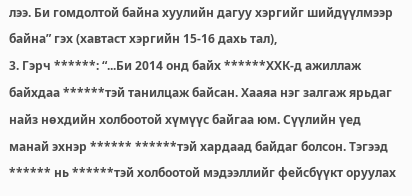лээ. Би гомдолтой байна хуулийн дагуу хэргийг шийдүүлмээр байна” гэх (хавтаст хэргийн 15-16 дахь тал),
3. Гэрч ******: “...Би 2014 онд байх ******ХХК-д ажиллаж байхдаа ******тэй танилцаж байсан. Хааяа нэг залгаж ярьдаг найз нөхдийн холбоотой хүмүүс байгаа юм. Сүүлийн үед манай эхнэр ****** ******тэй хардаад байдаг болсон. Тэгээд ****** нь ******тэй холбоотой мэдээллийг фейсбүүкт оруулах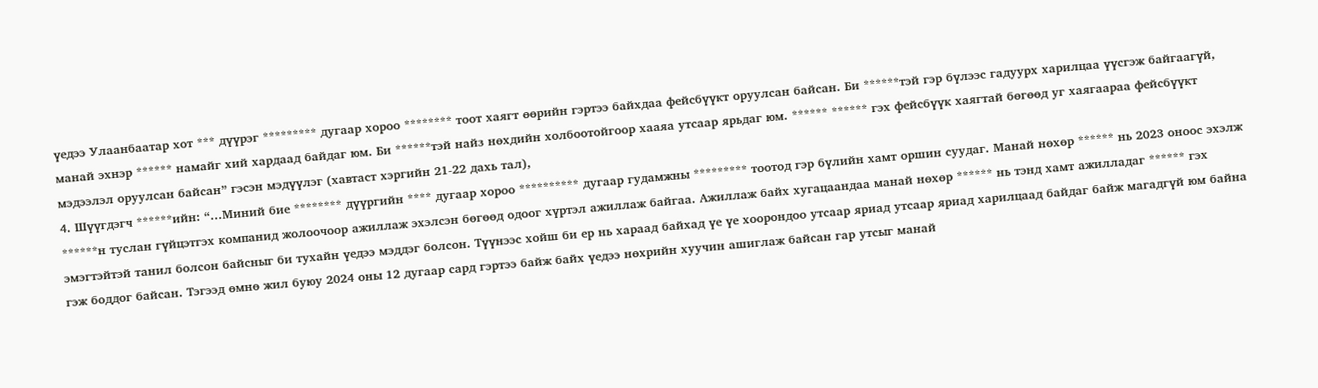үедээ Улаанбаатар хот *** дүүрэг ********* дугаар хороо ******** тоот хаягт өөрийн гэртээ байхдаа фейсбүүкт оруулсан байсан. Би ******тэй гэр бүлээс гадуурх харилцаа үүсгэж байгаагүй, манай эхнэр ****** намайг хий хардаад байдаг юм. Би ******тэй найз нөхдийн холбоотойгоор хааяа утсаар ярьдаг юм. ****** ****** гэх фейсбүүк хаягтай бөгөөд уг хаягаараа фейсбүүкт мэдээлэл оруулсан байсан” гэсэн мэдүүлэг (хавтаст хэргийн 21-22 дахь тал),
4. Шүүгдэгч ******ийн: “...Миний бие ******** дүүргийн **** дугаар хороо ********** дугаар гудамжны ********* тоотод гэр бүлийн хамт оршин суудаг. Манай нөхөр ****** нь 2023 оноос эхэлж ******н туслан гүйцэтгэх компанид жолоочоор ажиллаж эхэлсэн бөгөөд одоог хүртэл ажиллаж байгаа. Ажиллаж байх хугацаандаа манай нөхөр ****** нь тэнд хамт ажилладаг ****** гэх эмэгтэйтэй танил болсон байсныг би тухайн үедээ мэддэг болсон. Түүнээс хойш би ер нь хараад байхад үе үе хоорондоо утсаар яриад утсаар яриад харилцаад байдаг байж магадгүй юм байна гэж боддог байсан. Тэгээд өмнө жил буюу 2024 оны 12 дугаар сард гэртээ байж байх үедээ нөхрийн хуучин ашиглаж байсан гар утсыг манай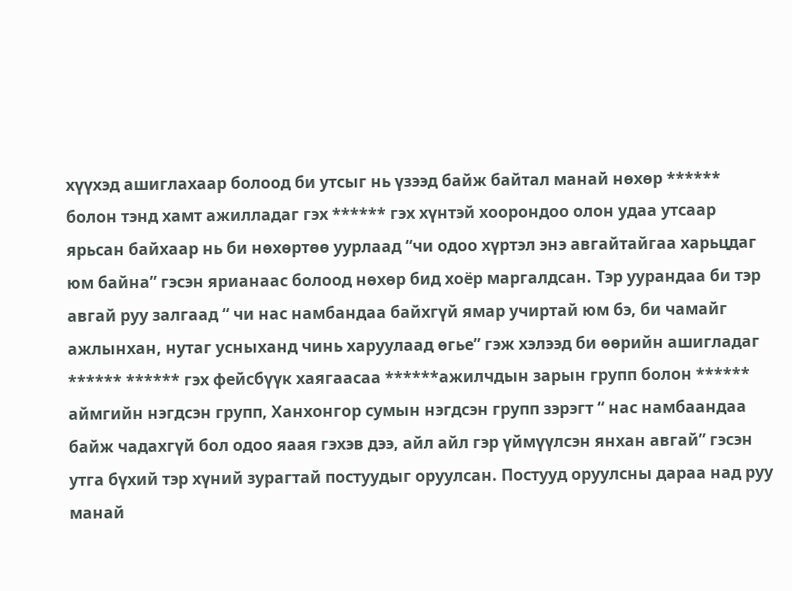хүүхэд ашиглахаар болоод би утсыг нь үзээд байж байтал манай нөхөр ****** болон тэнд хамт ажилладаг гэх ****** гэх хүнтэй хоорондоо олон удаа утсаар ярьсан байхаар нь би нөхөртөө уурлаад “чи одоо хүртэл энэ авгайтайгаа харьцдаг юм байна” гэсэн ярианаас болоод нөхөр бид хоёр маргалдсан. Тэр уурандаа би тэр авгай руу залгаад “ чи нас намбандаа байхгүй ямар учиртай юм бэ, би чамайг ажлынхан, нутаг усныханд чинь харуулаад өгье” гэж хэлээд би өөрийн ашигладаг ****** ****** гэх фейсбүүк хаягаасаа ******ажилчдын зарын групп болон ****** аймгийн нэгдсэн групп, Ханхонгор сумын нэгдсэн групп зэрэгт “ нас намбаандаа байж чадахгүй бол одоо яаая гэхэв дээ, айл айл гэр үймүүлсэн янхан авгай” гэсэн утга бүхий тэр хүний зурагтай постуудыг оруулсан. Постууд оруулсны дараа над руу манай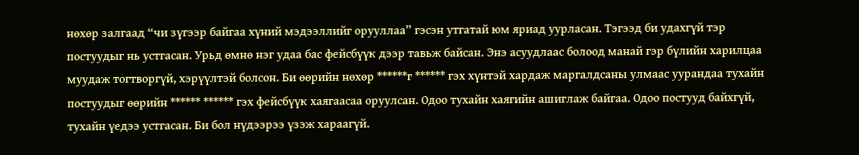нөхөр залгаад “чи зүгээр байгаа хүний мэдээллийг орууллаа” гэсэн утгатай юм яриад уурласан. Тэгээд би удахгүй тэр постуудыг нь устгасан. Урьд өмнө нэг удаа бас фейсбүүк дээр тавьж байсан. Энэ асуудлаас болоод манай гэр бүлийн харилцаа муудаж тогтворгүй, хэрүүлтэй болсон. Би өөрийн нөхөр ******г ****** гэх хүнтэй хардаж маргалдсаны улмаас уурандаа тухайн постуудыг өөрийн ****** ****** гэх фейсбүүк хаягаасаа оруулсан. Одоо тухайн хаягийн ашиглаж байгаа. Одоо постууд байхгүй, тухайн үедээ устгасан. Би бол нүдээрээ үзэж хараагүй.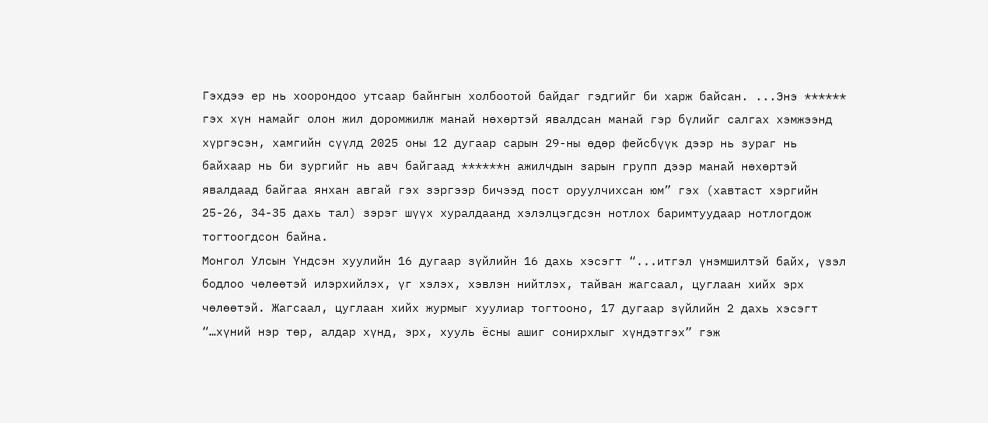Гэхдээ ер нь хоорондоо утсаар байнгын холбоотой байдаг гэдгийг би харж байсан. ...Энэ ****** гэх хүн намайг олон жил доромжилж манай нөхөртэй явалдсан манай гэр бүлийг салгах хэмжээнд хүргэсэн, хамгийн сүүлд 2025 оны 12 дугаар сарын 29-ны өдөр фейсбүүк дээр нь зураг нь байхаар нь би зургийг нь авч байгаад ******н ажилчдын зарын групп дээр манай нөхөртэй явалдаад байгаа янхан авгай гэх зэргээр бичээд пост оруулчихсан юм” гэх (хавтаст хэргийн 25-26, 34-35 дахь тал) зэрэг шүүх хуралдаанд хэлэлцэгдсэн нотлох баримтуудаар нотлогдож тогтоогдсон байна.
Монгол Улсын Үндсэн хуулийн 16 дугаар зүйлийн 16 дахь хэсэгт “...итгэл үнэмшилтэй байх, үзэл бодлоо чөлөөтэй илэрхийлэх, үг хэлэх, хэвлэн нийтлэх, тайван жагсаал, цуглаан хийх эрх чөлөөтэй. Жагсаал, цуглаан хийх журмыг хуулиар тогтооно, 17 дугаар зүйлийн 2 дахь хэсэгт “…хүний нэр төр, алдар хүнд, эрх, хууль ёсны ашиг сонирхлыг хүндэтгэх” гэж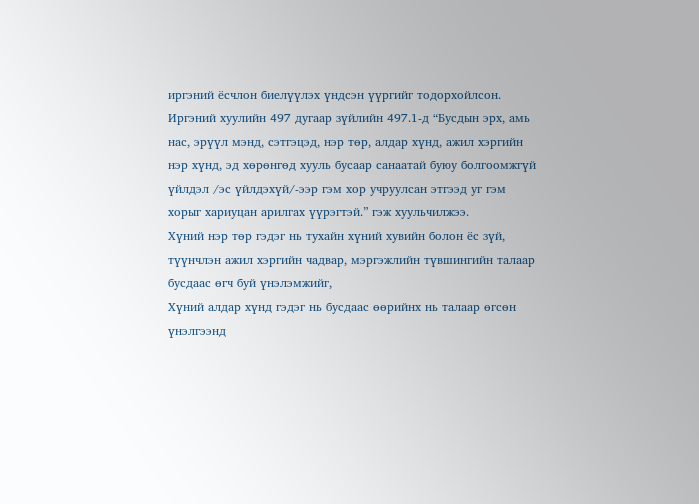иргэний ёсчлон биелүүлэх үндсэн үүргийг тодорхойлсон.
Иргэний хуулийн 497 дугаар зүйлийн 497.1-д “Бусдын эрх, амь нас, эрүүл мэнд, сэтгэцэд, нэр төр, алдар хүнд, ажил хэргийн нэр хүнд, эд хөрөнгөд хууль бусаар санаатай буюу болгоомжгүй үйлдэл /эс үйлдэхүй/-ээр гэм хор учруулсан этгээд уг гэм хорыг хариуцан арилгах үүрэгтэй.” гэж хуульчилжээ.
Хүний нэр төр гэдэг нь тухайн хүний хувийн болон ёс зүй, түүнчлэн ажил хэргийн чадвар, мэргэжлийн түвшингийн талаар бусдаас өгч буй үнэлэмжийг,
Хүний алдар хүнд гэдэг нь бусдаас өөрийнх нь талаар өгсөн үнэлгээнд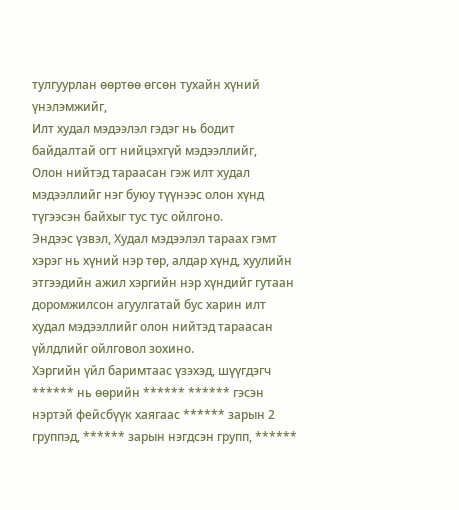тулгуурлан өөртөө өгсөн тухайн хүний үнэлэмжийг,
Илт худал мэдээлэл гэдэг нь бодит байдалтай огт нийцэхгүй мэдээллийг,
Олон нийтэд тараасан гэж илт худал мэдээллийг нэг буюу түүнээс олон хүнд түгээсэн байхыг тус тус ойлгоно.
Эндээс үзвэл, Худал мэдээлэл тараах гэмт хэрэг нь хүний нэр төр, алдар хүнд, хуулийн этгээдийн ажил хэргийн нэр хүндийг гутаан доромжилсон агуулгатай бус харин илт худал мэдээллийг олон нийтэд тараасан үйлдлийг ойлговол зохино.
Хэргийн үйл баримтаас үзэхэд, шүүгдэгч ****** нь өөрийн ****** ****** гэсэн нэртэй фейсбүүк хаягаас ****** зарын 2 группэд, ****** зарын нэгдсэн групп, ******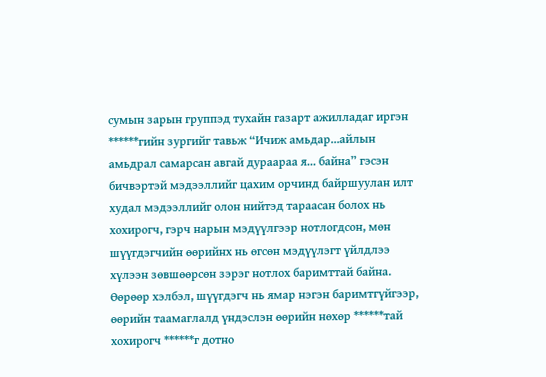сумын зарын группэд тухайн газарт ажилладаг иргэн ******гийн зургийг тавьж “Ичиж амьдар...айлын амьдрал самарсан авгай дураараа я... байна” гэсэн бичвэртэй мэдээллийг цахим орчинд байршуулан илт худал мэдээллийг олон нийтэд тараасан болох нь хохирогч, гэрч нарын мэдүүлгээр нотлогдсон, мөн шүүгдэгчийн өөрийнх нь өгсөн мэдүүлэгт үйлдлээ хүлээн зөвшөөрсөн зэрэг нотлох баримттай байна.
Өөрөөр хэлбэл, шүүгдэгч нь ямар нэгэн баримтгүйгээр, өөрийн таамаглалд үндэслэн өөрийн нөхөр ******тай хохирогч ******г дотно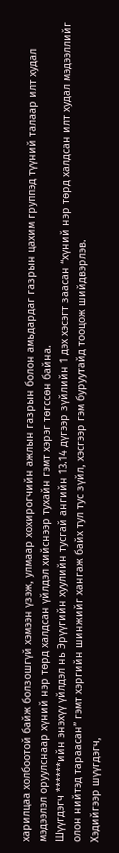харилцаа холбоотой байж болзошгүй хэмээн үзэж, улмаар хохирогчийн ажлын газрын болон амьдардаг газрын цахим группэд түүний талаар илт худал мэдээлэл оруулснаар хүний нэр төрд халдсан үйлдэл хийснээр тухайн гэмт хэрэг төгссөн байна.
Шүүгдэгч ******ийн энэхүү үйлдэл нь Эрүүгийн хуулийн тусгай ангийн 13.14 дүгээр зүйлийн 1 дэх хэсэгт заасан “хүний нэр төрд халдсан илт худал мэдээллийг олон нийтэд тараасан” гэмт хэргийн шинжийг хангаж байх тул тус зүйл, хэсгээр гэм буруутайд тооцож шийдвэрлэв.
Хэдийгээр шүүгдэгч,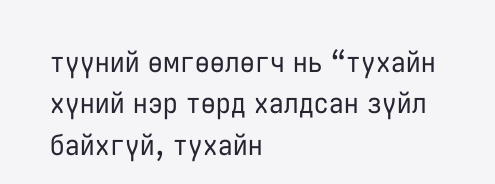түүний өмгөөлөгч нь “тухайн хүний нэр төрд халдсан зүйл байхгүй, тухайн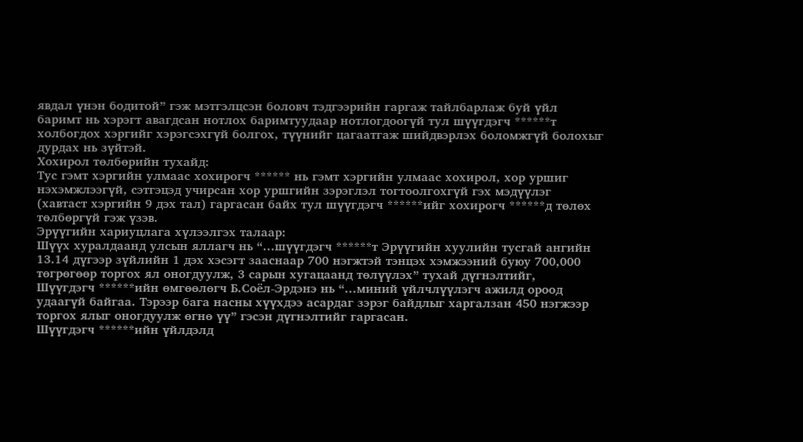явдал үнэн бодитой” гэж мэтгэлцсэн боловч тэдгээрийн гаргаж тайлбарлаж буй үйл баримт нь хэрэгт авагдсан нотлох баримтуудаар нотлогдоогүй тул шүүгдэгч ******т холбогдох хэргийг хэрэгсэхгүй болгох, түүнийг цагаатгаж шийдвэрлэх боломжгүй болохыг дурдах нь зүйтэй.
Хохирол төлбөрийн тухайд:
Тус гэмт хэргийн улмаас хохирогч ****** нь гэмт хэргийн улмаас хохирол, хор уршиг нэхэмжлээгүй, сэтгэцэд учирсан хор уршгийн зэрэглэл тогтоолгохгүй гэх мэдүүлэг (хавтаст хэргийн 9 дэх тал) гаргасан байх тул шүүгдэгч ******ийг хохирогч ******д төлөх төлбөргүй гэж үзэв.
Эрүүгийн хариуцлага хүлээлгэх талаар:
Шүүх хуралдаанд улсын яллагч нь “...шүүгдэгч ******т Эрүүгийн хуулийн тусгай ангийн 13.14 дүгээр зүйлийн 1 дэх хэсэгт зааснаар 700 нэгжтэй тэнцэх хэмжээний буюу 700,000 төгрөгөөр торгох ял оногдуулж, 3 сарын хугацаанд төлүүлэх” тухай дүгнэлтийг,
Шүүгдэгч ******ийн өмгөөлөгч Б.Соёл-Эрдэнэ нь “...миний үйлчлүүлэгч ажилд ороод удаагүй байгаа. Тэрээр бага насны хүүхдээ асардаг зэрэг байдлыг харгалзан 450 нэгжээр торгох ялыг оногдуулж өгнө үү” гэсэн дүгнэлтийг гаргасан.
Шүүгдэгч ******ийн үйлдэлд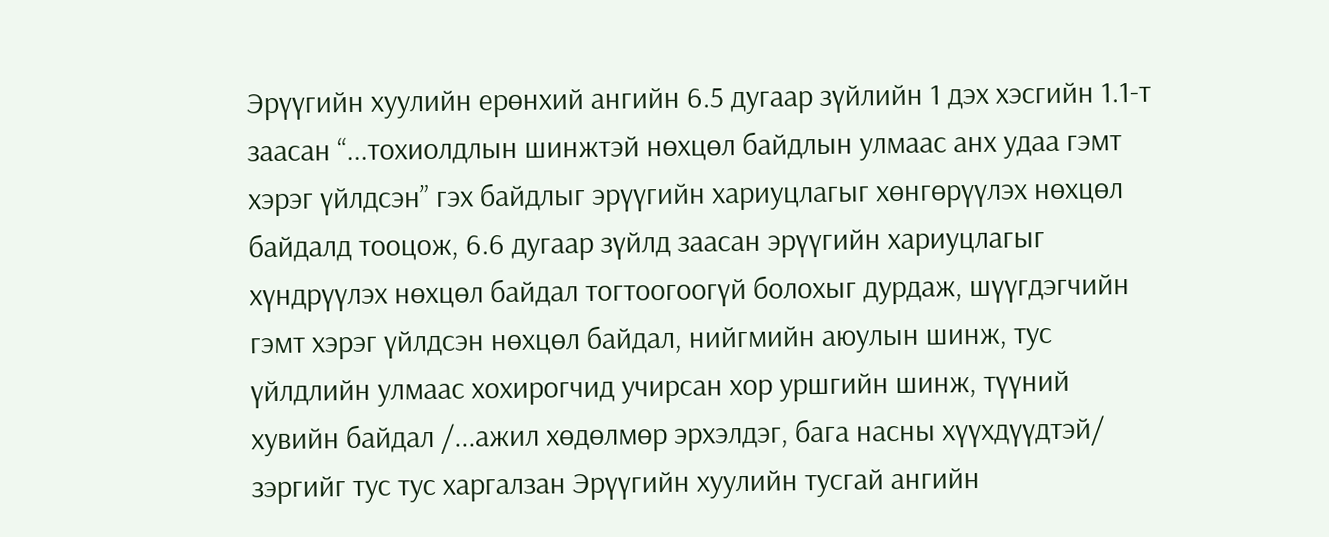Эрүүгийн хуулийн ерөнхий ангийн 6.5 дугаар зүйлийн 1 дэх хэсгийн 1.1-т заасан “...тохиолдлын шинжтэй нөхцөл байдлын улмаас анх удаа гэмт хэрэг үйлдсэн” гэх байдлыг эрүүгийн хариуцлагыг хөнгөрүүлэх нөхцөл байдалд тооцож, 6.6 дугаар зүйлд заасан эрүүгийн хариуцлагыг хүндрүүлэх нөхцөл байдал тогтоогоогүй болохыг дурдаж, шүүгдэгчийн гэмт хэрэг үйлдсэн нөхцөл байдал, нийгмийн аюулын шинж, тус үйлдлийн улмаас хохирогчид учирсан хор уршгийн шинж, түүний хувийн байдал /...ажил хөдөлмөр эрхэлдэг, бага насны хүүхдүүдтэй/ зэргийг тус тус харгалзан Эрүүгийн хуулийн тусгай ангийн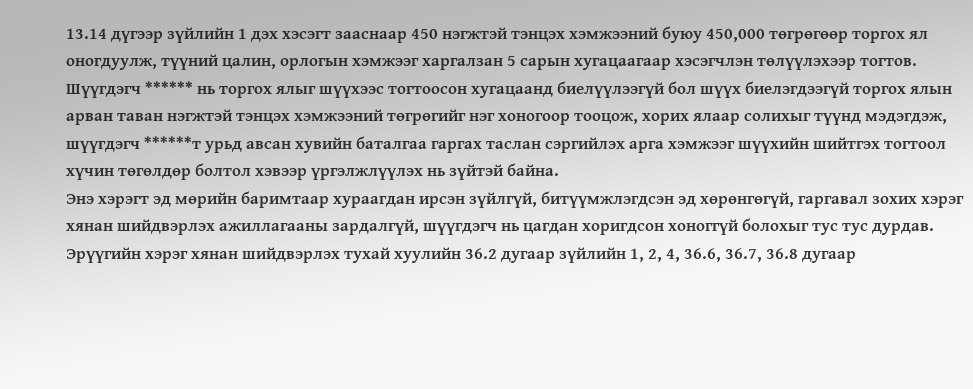13.14 дүгээр зүйлийн 1 дэх хэсэгт зааснаар 450 нэгжтэй тэнцэх хэмжээний буюу 450,000 төгрөгөөр торгох ял оногдуулж, түүний цалин, орлогын хэмжээг харгалзан 5 сарын хугацаагаар хэсэгчлэн төлүүлэхээр тогтов.
Шүүгдэгч ****** нь торгох ялыг шүүхээс тогтоосон хугацаанд биелүүлээгүй бол шүүх биелэгдээгүй торгох ялын арван таван нэгжтэй тэнцэх хэмжээний төгрөгийг нэг хоногоор тооцож, хорих ялаар солихыг түүнд мэдэгдэж, шүүгдэгч ******т урьд авсан хувийн баталгаа гаргах таслан сэргийлэх арга хэмжээг шүүхийн шийтгэх тогтоол хүчин төгөлдөр болтол хэвээр үргэлжлүүлэх нь зүйтэй байна.
Энэ хэрэгт эд мөрийн баримтаар хураагдан ирсэн зүйлгүй, битүүмжлэгдсэн эд хөрөнгөгүй, гаргавал зохих хэрэг хянан шийдвэрлэх ажиллагааны зардалгүй, шүүгдэгч нь цагдан хоригдсон хоноггүй болохыг тус тус дурдав.
Эрүүгийн хэрэг хянан шийдвэрлэх тухай хуулийн 36.2 дугаар зүйлийн 1, 2, 4, 36.6, 36.7, 36.8 дугаар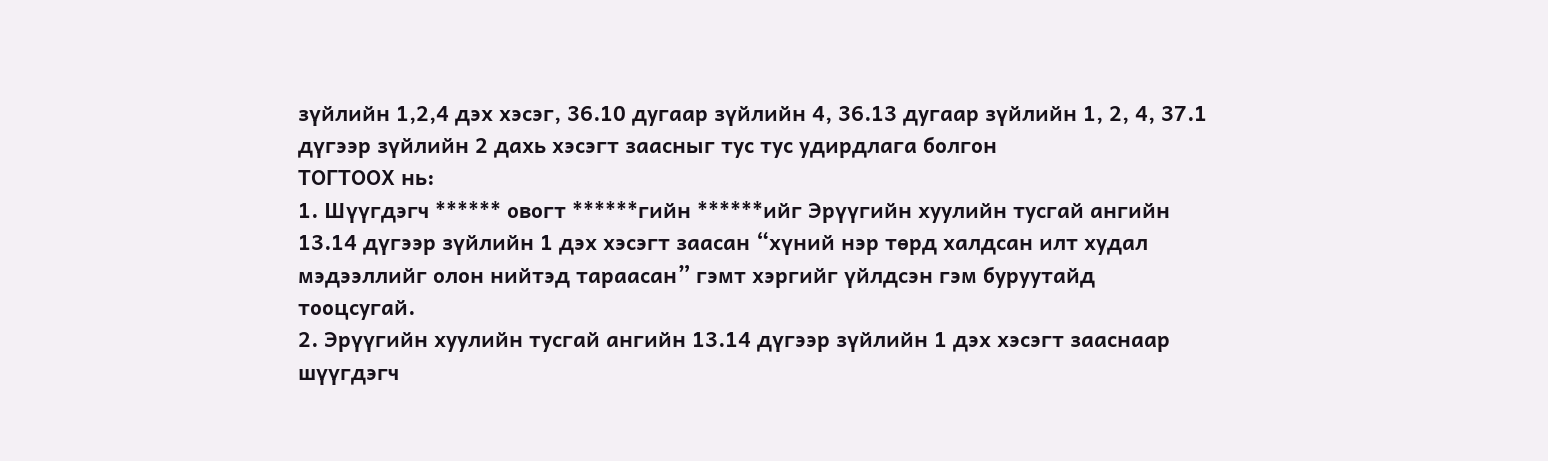зүйлийн 1,2,4 дэх хэсэг, 36.10 дугаар зүйлийн 4, 36.13 дугаар зүйлийн 1, 2, 4, 37.1 дүгээр зүйлийн 2 дахь хэсэгт заасныг тус тус удирдлага болгон
ТОГТООХ нь:
1. Шүүгдэгч ****** овогт ******гийн ******ийг Эрүүгийн хуулийн тусгай ангийн 13.14 дүгээр зүйлийн 1 дэх хэсэгт заасан “хүний нэр төрд халдсан илт худал мэдээллийг олон нийтэд тараасан” гэмт хэргийг үйлдсэн гэм буруутайд тооцсугай.
2. Эрүүгийн хуулийн тусгай ангийн 13.14 дүгээр зүйлийн 1 дэх хэсэгт зааснаар шүүгдэгч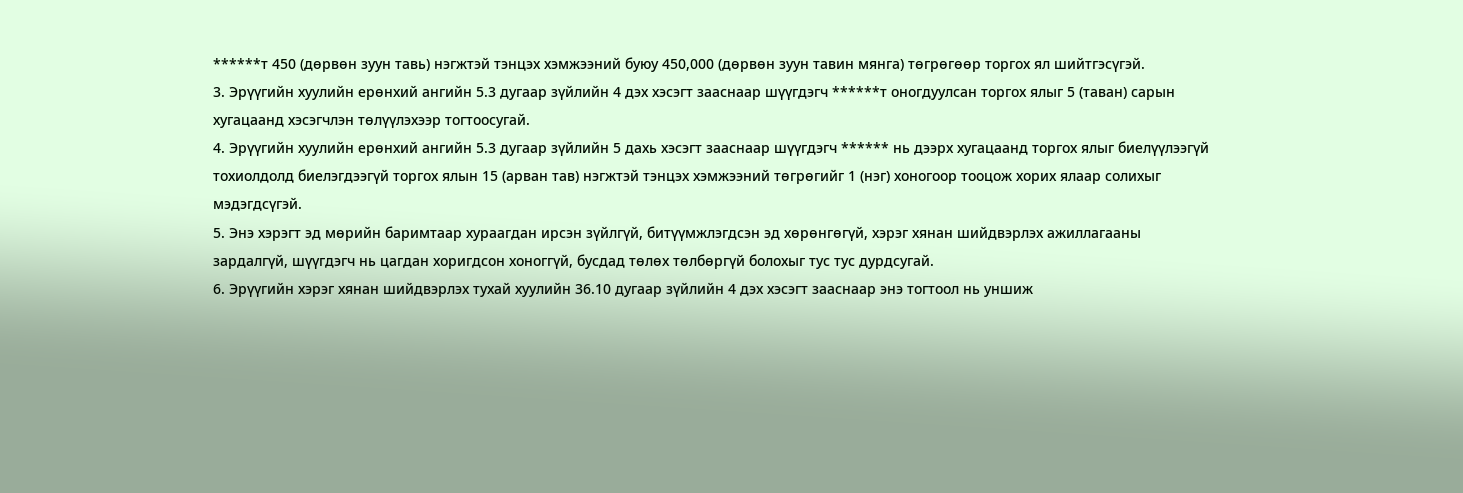******т 450 (дөрвөн зуун тавь) нэгжтэй тэнцэх хэмжээний буюу 450,000 (дөрвөн зуун тавин мянга) төгрөгөөр торгох ял шийтгэсүгэй.
3. Эрүүгийн хуулийн ерөнхий ангийн 5.3 дугаар зүйлийн 4 дэх хэсэгт зааснаар шүүгдэгч ******т оногдуулсан торгох ялыг 5 (таван) сарын хугацаанд хэсэгчлэн төлүүлэхээр тогтоосугай.
4. Эрүүгийн хуулийн ерөнхий ангийн 5.3 дугаар зүйлийн 5 дахь хэсэгт зааснаар шүүгдэгч ****** нь дээрх хугацаанд торгох ялыг биелүүлээгүй тохиолдолд биелэгдээгүй торгох ялын 15 (арван тав) нэгжтэй тэнцэх хэмжээний төгрөгийг 1 (нэг) хоногоор тооцож хорих ялаар солихыг мэдэгдсүгэй.
5. Энэ хэрэгт эд мөрийн баримтаар хураагдан ирсэн зүйлгүй, битүүмжлэгдсэн эд хөрөнгөгүй, хэрэг хянан шийдвэрлэх ажиллагааны зардалгүй, шүүгдэгч нь цагдан хоригдсон хоноггүй, бусдад төлөх төлбөргүй болохыг тус тус дурдсугай.
6. Эрүүгийн хэрэг хянан шийдвэрлэх тухай хуулийн 36.10 дугаар зүйлийн 4 дэх хэсэгт зааснаар энэ тогтоол нь уншиж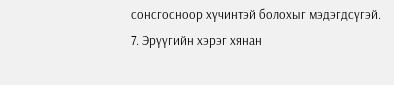сонсгосноор хүчинтэй болохыг мэдэгдсүгэй.
7. Эрүүгийн хэрэг хянан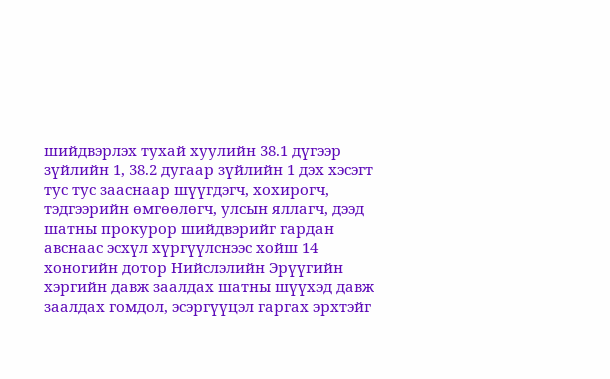шийдвэрлэх тухай хуулийн 38.1 дүгээр зүйлийн 1, 38.2 дугаар зүйлийн 1 дэх хэсэгт тус тус зааснаар шүүгдэгч, хохирогч, тэдгээрийн өмгөөлөгч, улсын яллагч, дээд шатны прокурор шийдвэрийг гардан авснаас эсхүл хүргүүлснээс хойш 14 хоногийн дотор Нийслэлийн Эрүүгийн хэргийн давж заалдах шатны шүүхэд давж заалдах гомдол, эсэргүүцэл гаргах эрхтэйг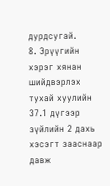дурдсугай.
8. Эрүүгийн хэрэг хянан шийдвэрлэх тухай хуулийн 37.1 дүгээр зүйлийн 2 дахь хэсэгт зааснаар давж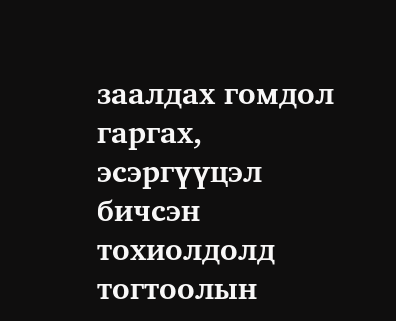заалдах гомдол гаргах, эсэргүүцэл бичсэн тохиолдолд тогтоолын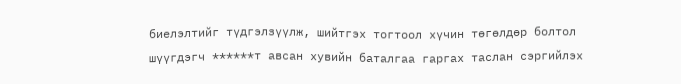биелэлтийг түдгэлзүүлж, шийтгэх тогтоол хүчин төгөлдөр болтол шүүгдэгч ******т авсан хувийн баталгаа гаргах таслан сэргийлэх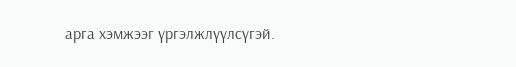арга хэмжээг үргэлжлүүлсүгэй.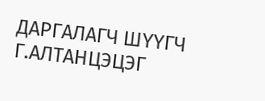ДАРГАЛАГЧ ШҮҮГЧ Г.АЛТАНЦЭЦЭГ